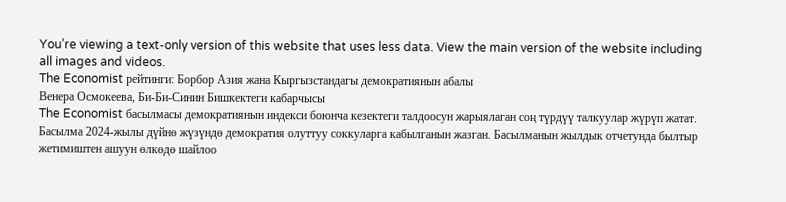You’re viewing a text-only version of this website that uses less data. View the main version of the website including all images and videos.
The Economist рейтинги: Борбор Азия жана Кыргызстандагы демократиянын абалы
Венера Осмокеева, Би-Би-Синин Бишкектеги кабарчысы
The Economist басылмасы демократиянын индекси боюнча кезектеги талдоосун жарыялаган соң түрдүү талкуулар жүрүп жатат. Басылма 2024-жылы дүйнө жүзүндө демократия олуттуу соккуларга кабылганын жазган. Басылманын жылдык отчетунда былтыр жетимиштен ашуун өлкөдө шайлоо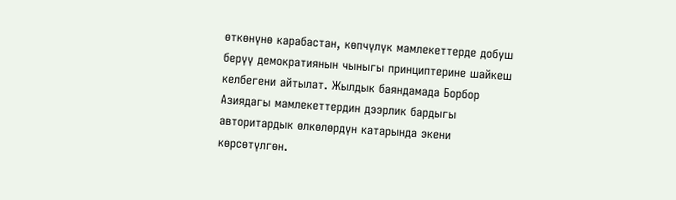өткөнүнө карабастан, көпчүлүк мамлекеттерде добуш берүү демократиянын чыныгы принциптерине шайкеш келбегени айтылат. Жылдык баяндамада Борбор Азиядагы мамлекеттердин дээрлик бардыгы авторитардык өлкөлөрдүн катарында экени көрсөтүлгөн.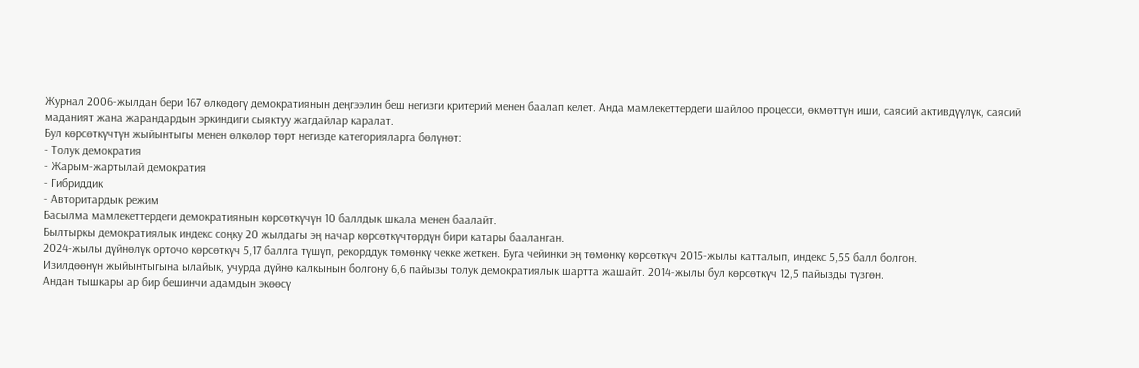Журнал 2006-жылдан бери 167 өлкөдөгү демократиянын деңгээлин беш негизги критерий менен баалап келет. Анда мамлекеттердеги шайлоо процесси, өкмөттүн иши, саясий активдүүлүк, саясий маданият жана жарандардын эркиндиги сыяктуу жагдайлар каралат.
Бул көрсөткүчтүн жыйынтыгы менен өлкөлөр төрт негизде категорияларга бөлүнөт:
- Толук демократия
- Жарым-жартылай демократия
- Гибриддик
- Авторитардык режим
Басылма мамлекеттердеги демократиянын көрсөткүчүн 10 баллдык шкала менен баалайт.
Былтыркы демократиялык индекс соңку 20 жылдагы эң начар көрсөткүчтөрдүн бири катары бааланган.
2024-жылы дүйнөлүк орточо көрсөткүч 5,17 баллга түшүп, рекорддук төмөнкү чекке жеткен. Буга чейинки эң төмөнкү көрсөткүч 2015-жылы катталып, индекс 5,55 балл болгон.
Изилдөөнүн жыйынтыгына ылайык, учурда дүйнө калкынын болгону 6,6 пайызы толук демократиялык шартта жашайт. 2014-жылы бул көрсөткүч 12,5 пайызды түзгөн.
Андан тышкары ар бир бешинчи адамдын экөөсү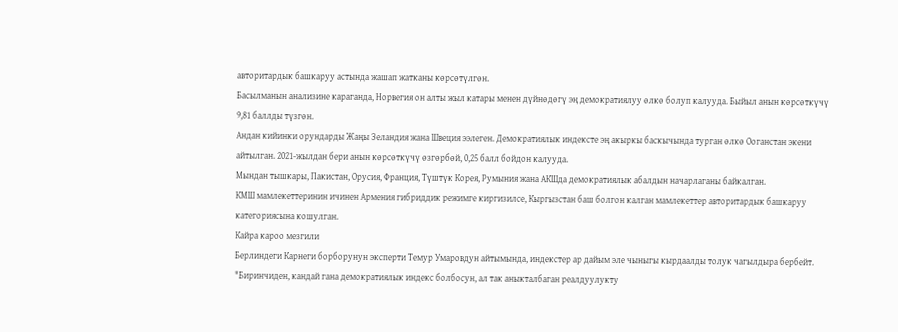авторитардык башкаруу астында жашап жатканы көрсөтүлгөн.
Басылманын анализине караганда, Норвегия он алты жыл катары менен дүйнөдөгү эң демократиялуу өлкө болуп калууда. Быйыл анын көрсөткүчү 9,81 баллды түзгөн.
Андан кийинки орундарды Жаңы Зеландия жана Швеция ээлеген. Демократиялык индексте эң акыркы баскычында турган өлкө Ооганстан экени айтылган. 2021-жылдан бери анын көрсөткүчү өзгөрбөй, 0,25 балл бойдон калууда.
Мындан тышкары, Пакистан, Орусия, Франция, Түштүк Корея, Румыния жана АКШда демократиялык абалдын начарлаганы байкалган.
КМШ мамлекеттеринин ичинен Армения гибриддик режимге киргизилсе, Кыргызстан баш болгон калган мамлекеттер авторитардык башкаруу категориясына кошулган.
Кайра кароо мезгили
Берлиндеги Карнеги борборунун эксперти Темур Умаровдун айтымында, индекстер ар дайым эле чыныгы кырдаалды толук чагылдыра бербейт.
"Биринчиден, кандай гана демократиялык индекс болбосун, ал так аныкталбаган реалдуулукту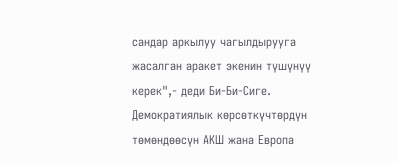сандар аркылуу чагылдырууга жасалган аракет экенин түшүнүү керек",- деди Би-Би-Сиге.
Демократиялык көрсөткүчтөрдүн төмөндөөсүн АКШ жана Европа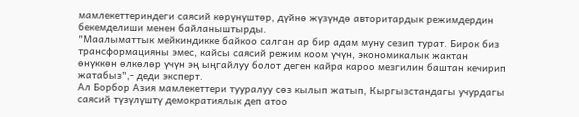мамлекеттериндеги саясий көрүнүштөр, дүйнө жүзүндө авторитардык режимдердин бекемделиши менен байланыштырды.
"Маалыматтык мейкиндикке байкоо салган ар бир адам муну сезип турат. Бирок биз трансформацияны эмес, кайсы саясий режим коом үчүн, экономикалык жактан өнүккөн өлкөлөр үчүн эң ыңгайлуу болот деген кайра кароо мезгилин баштан кечирип жатабыз",- деди эксперт.
Ал Борбор Азия мамлекеттери тууралуу сөз кылып жатып, Кыргызстандагы учурдагы саясий түзүлүштү демократиялык деп атоо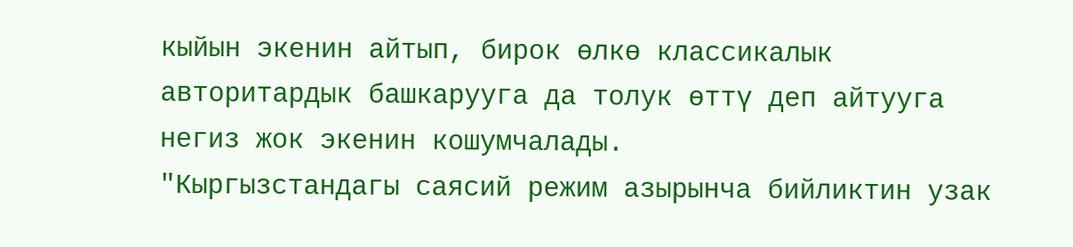кыйын экенин айтып, бирок өлкө классикалык авторитардык башкарууга да толук өттү деп айтууга негиз жок экенин кошумчалады.
"Кыргызстандагы саясий режим азырынча бийликтин узак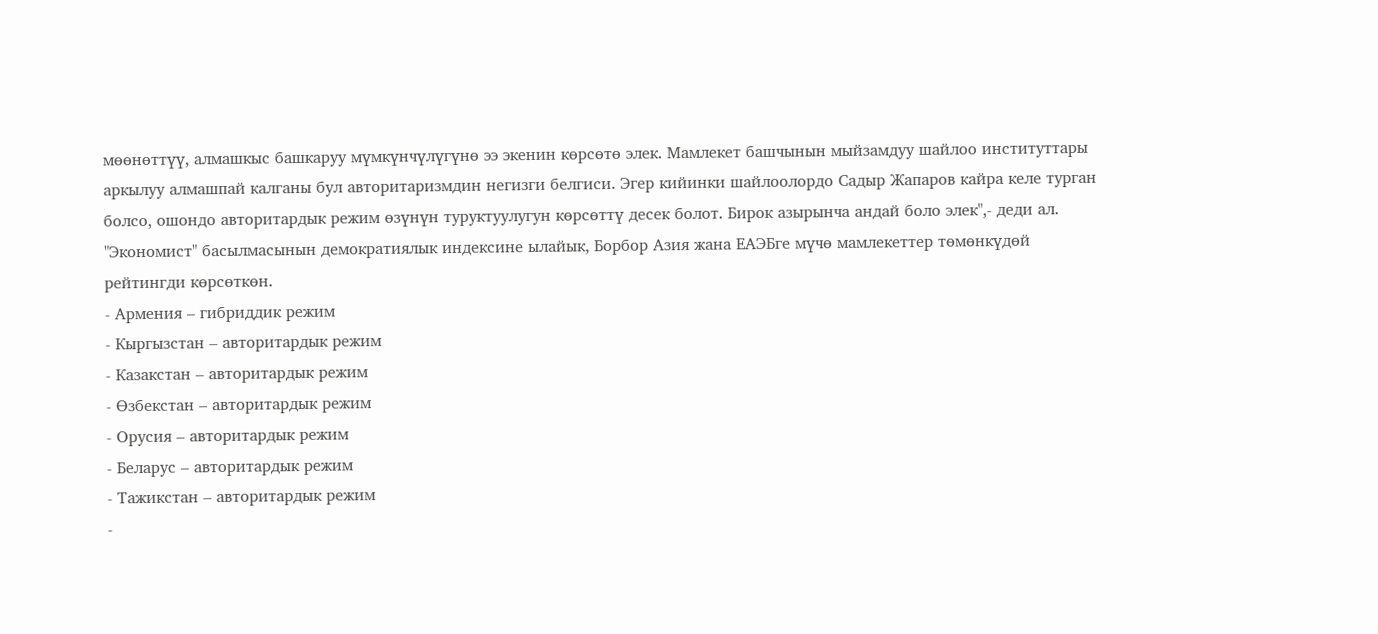мөөнөттүү, алмашкыс башкаруу мүмкүнчүлүгүнө ээ экенин көрсөтө элек. Мамлекет башчынын мыйзамдуу шайлоо институттары аркылуу алмашпай калганы бул авторитаризмдин негизги белгиси. Эгер кийинки шайлоолордо Садыр Жапаров кайра келе турган болсо, ошондо авторитардык режим өзүнүн туруктуулугун көрсөттү десек болот. Бирок азырынча андай боло элек",- деди ал.
"Экономист" басылмасынын демократиялык индексине ылайык, Борбор Азия жана ЕАЭБге мүчө мамлекеттер төмөнкүдөй рейтингди көрсөткөн.
- Армения – гибриддик режим
- Кыргызстан – авторитардык режим
- Казакстан – авторитардык режим
- Өзбекстан – авторитардык режим
- Орусия – авторитардык режим
- Беларус – авторитардык режим
- Тажикстан – авторитардык режим
-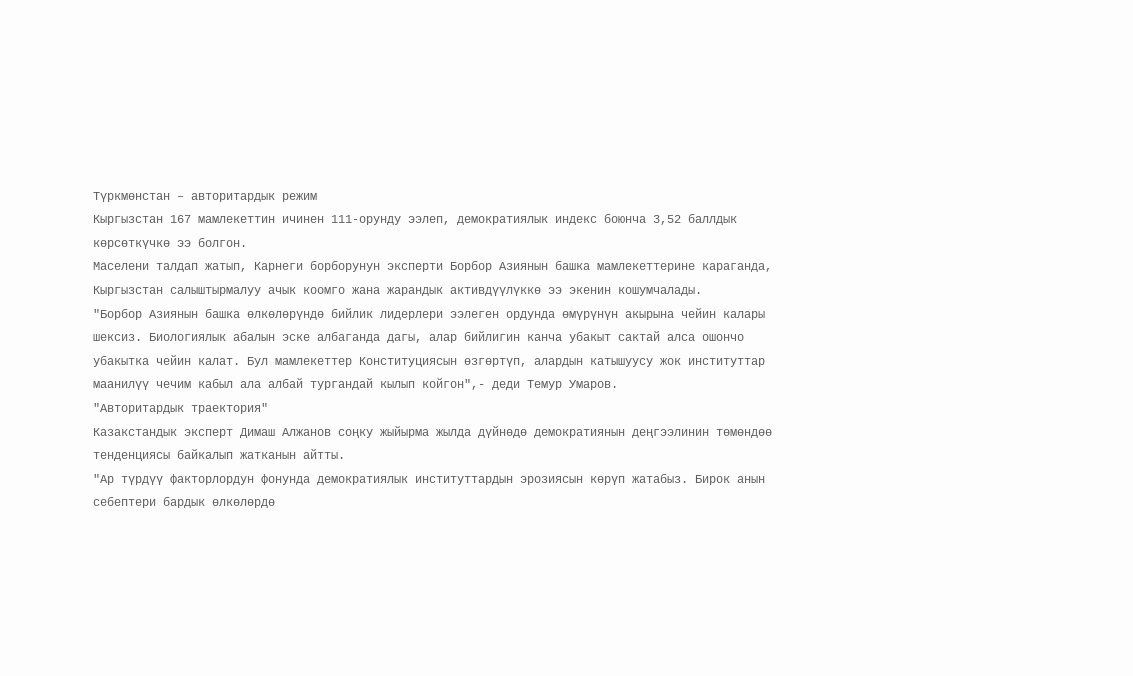Түркмөнстан – авторитардык режим
Кыргызстан 167 мамлекеттин ичинен 111-орунду ээлеп, демократиялык индекс боюнча 3,52 баллдык көрсөткүчкө ээ болгон.
Маселени талдап жатып, Карнеги борборунун эксперти Борбор Азиянын башка мамлекеттерине караганда, Кыргызстан салыштырмалуу ачык коомго жана жарандык активдүүлүккө ээ экенин кошумчалады.
"Борбор Азиянын башка өлкөлөрүндө бийлик лидерлери ээлеген ордунда өмүрүнүн акырына чейин калары шексиз. Биологиялык абалын эске албаганда дагы, алар бийлигин канча убакыт сактай алса ошончо убакытка чейин калат. Бул мамлекеттер Конституциясын өзгөртүп, алардын катышуусу жок институттар маанилүү чечим кабыл ала албай тургандай кылып койгон",- деди Темур Умаров.
"Авторитардык траектория"
Казакстандык эксперт Димаш Алжанов соңку жыйырма жылда дүйнөдө демократиянын деңгээлинин төмөндөө тенденциясы байкалып жатканын айтты.
"Ар түрдүү факторлордун фонунда демократиялык институттардын эрозиясын көрүп жатабыз. Бирок анын себептери бардык өлкөлөрдө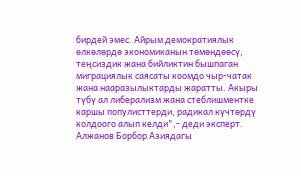бирдей эмес. Айрым демократиялык өлкөлөрдө экономиканын төмөндөөсү, теңсиздик жана бийликтин бышпаган миграциялык саясаты коомдо чыр-чатак жана нааразылыктарды жаратты. Акыры түбү ал либерализм жана стеблишментке каршы популисттерди, радикал күчтөрдү колдоого алып келди",- деди эксперт.
Алжанов Борбор Азиядагы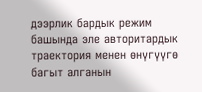дээрлик бардык режим башында эле авторитардык траектория менен өнүгүүгө багыт алганын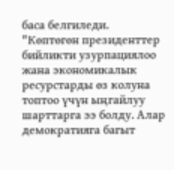баса белгиледи.
"Көптөгөн президенттер бийликти узурпациялоо жана экономикалык ресурстарды өз колуна топтоо үчүн ыңгайлуу шарттарга ээ болду. Алар демократияга багыт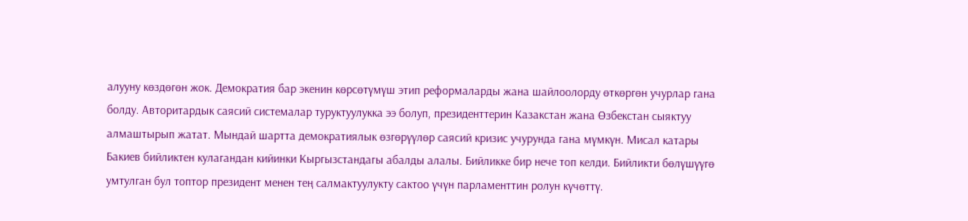алууну көздөгөн жок. Демократия бар экенин көрсөтүмүш этип реформаларды жана шайлоолорду өткөргөн учурлар гана болду. Авторитардык саясий системалар туруктуулукка ээ болуп, президенттерин Казакстан жана Өзбекстан сыяктуу алмаштырып жатат. Мындай шартта демократиялык өзгөрүүлөр саясий кризис учурунда гана мүмкүн. Мисал катары Бакиев бийликтен кулагандан кийинки Кыргызстандагы абалды алалы. Бийликке бир нече топ келди. Бийликти бөлүшүүгө умтулган бул топтор президент менен тең салмактуулукту сактоо үчүн парламенттин ролун күчөттү.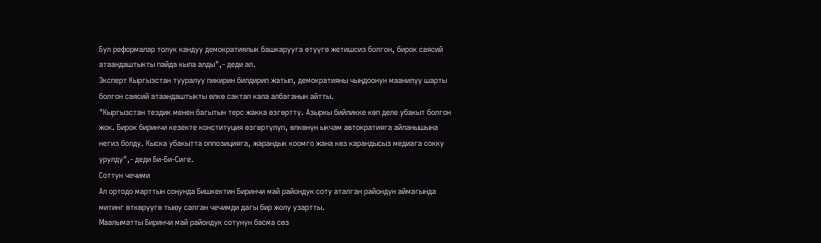Бул реформалар толук кандуу демократиялык башкарууга өтүүгө жетишсиз болгон, бирок саясий атаандаштыкты пайда кыла алды",- деди ал.
Эксперт Кыргызстан тууралуу пикирин билдирип жатып, демократияны чыңдоонун маанилүү шарты болгон саясий атаандаштыкты өлкө сактап кала албаганын айтты.
"Кыргызстан тездик менен багытын терс жакка өзгөрттү. Азыркы бийликке көп деле убакыт болгон жок. Бирок биринчи кезекте конституция өзгөртүлүп, өлкөнүн ыкчам автократияга айланышына негиз болду. Кыска убакытта оппозицияга, жарандык коомго жана көз карандысыз медиага сокку урулду",- деди Би-Би-Сиге.
Соттун чечими
Ал ортодо марттын соңунда Бишкектин Биринчи май райондук соту аталган райондун аймагында митинг өткөрүүгө тыюу салган чечимди дагы бир жолу узартты.
Маалыматты Биринчи май райондук сотунун басма сөз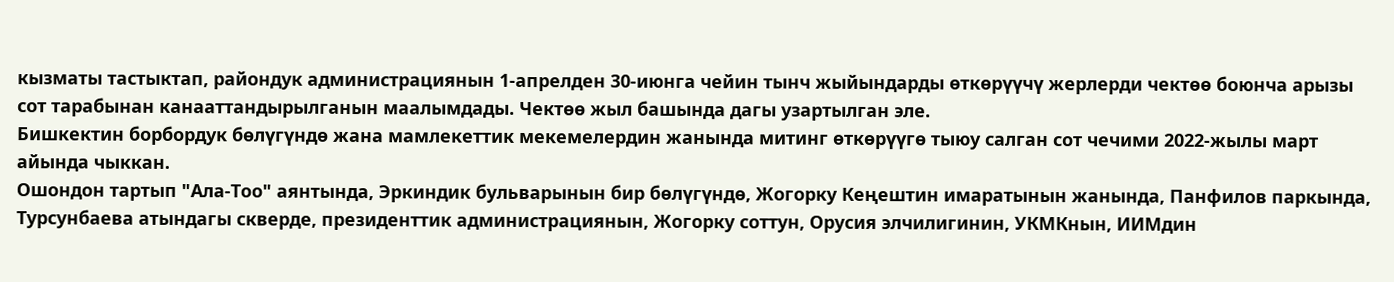кызматы тастыктап, райондук администрациянын 1-апрелден 30-июнга чейин тынч жыйындарды өткөрүүчү жерлерди чектөө боюнча арызы сот тарабынан канааттандырылганын маалымдады. Чектөө жыл башында дагы узартылган эле.
Бишкектин борбордук бөлүгүндө жана мамлекеттик мекемелердин жанында митинг өткөрүүгө тыюу салган сот чечими 2022-жылы март айында чыккан.
Ошондон тартып "Ала-Тоо" аянтында, Эркиндик бульварынын бир бөлүгүндө, Жогорку Кеңештин имаратынын жанында, Панфилов паркында, Турсунбаева атындагы скверде, президенттик администрациянын, Жогорку соттун, Орусия элчилигинин, УКМКнын, ИИМдин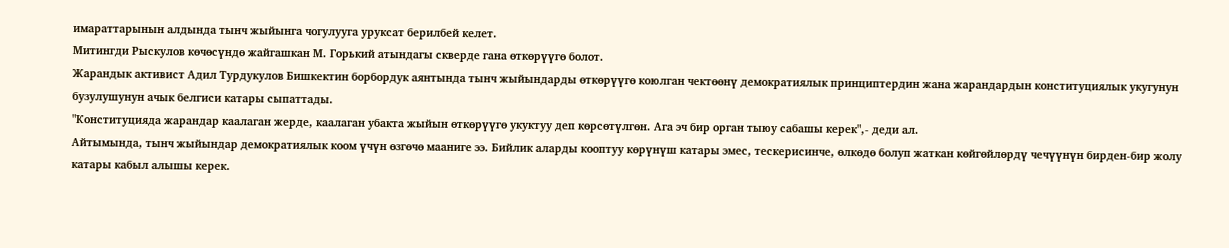имараттарынын алдында тынч жыйынга чогулууга уруксат берилбей келет.
Митингди Рыскулов көчөсүндө жайгашкан М. Горький атындагы скверде гана өткөрүүгө болот.
Жарандык активист Адил Турдукулов Бишкектин борбордук аянтында тынч жыйындарды өткөрүүгө коюлган чектөөнү демократиялык принциптердин жана жарандардын конституциялык укугунун бузулушунун ачык белгиси катары сыпаттады.
"Конституцияда жарандар каалаган жерде, каалаган убакта жыйын өткөрүүгө укуктуу деп көрсөтүлгөн. Ага эч бир орган тыюу сабашы керек",- деди ал.
Айтымында, тынч жыйындар демократиялык коом үчүн өзгөчө мааниге ээ. Бийлик аларды кооптуу көрүнүш катары эмес, тескерисинче, өлкөдө болуп жаткан көйгөйлөрдү чечүүнүн бирден-бир жолу катары кабыл алышы керек.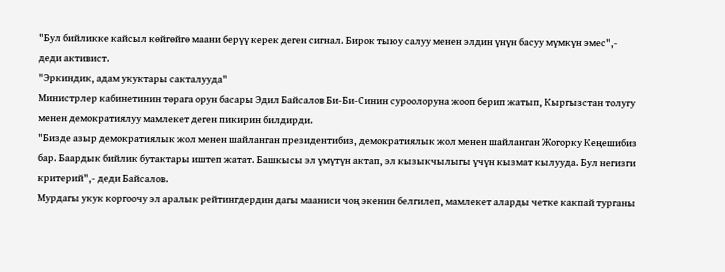"Бул бийликке кайсыл көйгөйгө маани берүү керек деген сигнал. Бирок тыюу салуу менен элдин үнүн басуу мүмкүн эмес",- деди активист.
"Эркиндик, адам укуктары сакталууда"
Министрлер кабинетинин төрага орун басары Эдил Байсалов Би-Би-Синин суроолоруна жооп берип жатып, Кыргызстан толугу менен демократиялуу мамлекет деген пикирин билдирди.
"Бизде азыр демократиялык жол менен шайланган президентибиз, демократиялык жол менен шайланган Жогорку Кеңешибиз бар. Баардык бийлик бутактары иштеп жатат. Башкысы эл үмүтүн актап, эл кызыкчылыгы үчүн кызмат кылууда. Бул негизги критерий",- деди Байсалов.
Мурдагы укук коргоочу эл аралык рейтингдердин дагы мааниси чоң экенин белгилеп, мамлекет аларды четке какпай турганы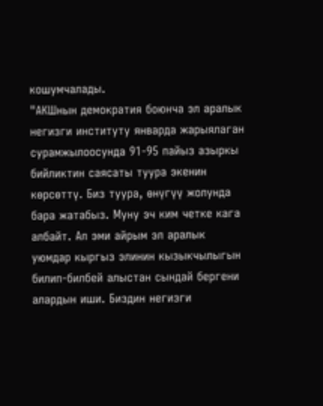кошумчалады.
"АКШнын демократия боюнча эл аралык негизги институту январда жарыялаган сурамжылоосунда 91-95 пайыз азыркы бийликтин саясаты туура экенин көрсөттү. Биз туура, өнүгүү жолунда бара жатабыз. Муну эч ким четке кага албайт. Ал эми айрым эл аралык уюмдар кыргыз элинин кызыкчылыгын билип-билбей алыстан сындай бергени алардын иши. Биздин негизги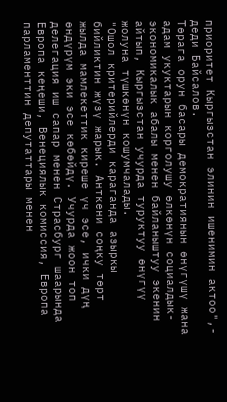приоритет Кыргызстан элинин ишенимин актоо",- деди Байсалов.
Төрага орун басары демократиянын өнүгүшү жана адам укуктарын корголушу өлкөнүн социалдык-экономикалык абалы менен байланыштуу экенин айтып, Кыргызстан учурда туруктуу өнүгүү жолуна түшкөнүн кошумчалады.
"Ошол критерийлерди караганда азыркы бийликтин жүзү жарык. Анткени соңку төрт жылда мамлекеттик киреше үч эсе, ички дүң өндүрүм эки эсе көбөйдү. Учурда жоон топ делегация иш сапар менен Страсбург шаарында Европа кеңеши, Венециялык комиссия, Европа парламенттин депутаттары менен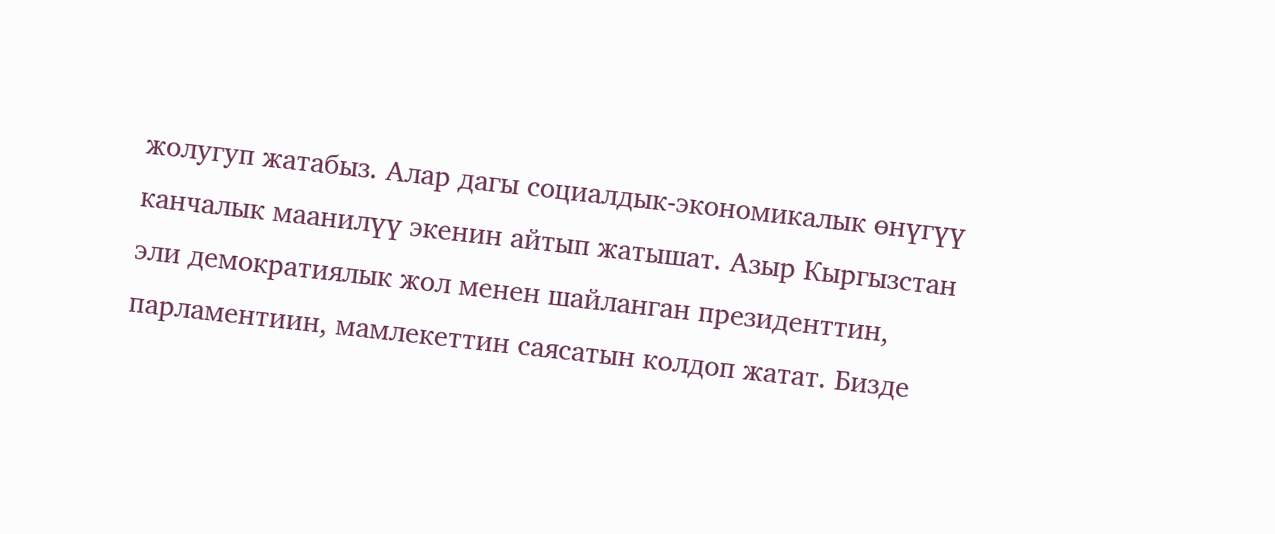жолугуп жатабыз. Алар дагы социалдык-экономикалык өнүгүү канчалык маанилүү экенин айтып жатышат. Азыр Кыргызстан эли демократиялык жол менен шайланган президенттин, парламентиин, мамлекеттин саясатын колдоп жатат. Бизде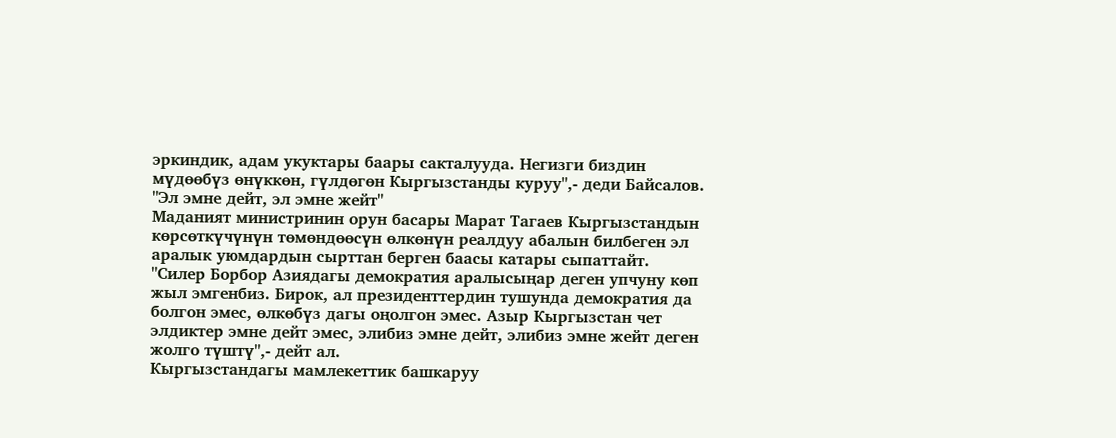эркиндик, адам укуктары баары сакталууда. Негизги биздин мүдөөбүз өнүккөн, гүлдөгөн Кыргызстанды куруу",- деди Байсалов.
"Эл эмне дейт, эл эмне жейт"
Маданият министринин орун басары Марат Тагаев Кыргызстандын көрсөткүчүнүн төмөндөөсүн өлкөнүн реалдуу абалын билбеген эл аралык уюмдардын сырттан берген баасы катары сыпаттайт.
"Силер Борбор Азиядагы демократия аралысыңар деген упчуну көп жыл эмгенбиз. Бирок, ал президенттердин тушунда демократия да болгон эмес, өлкөбүз дагы оңолгон эмес. Азыр Кыргызстан чет элдиктер эмне дейт эмес, элибиз эмне дейт, элибиз эмне жейт деген жолго түштү",- дейт ал.
Кыргызстандагы мамлекеттик башкаруу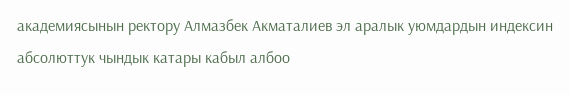академиясынын ректору Алмазбек Акматалиев эл аралык уюмдардын индексин абсолюттук чындык катары кабыл албоо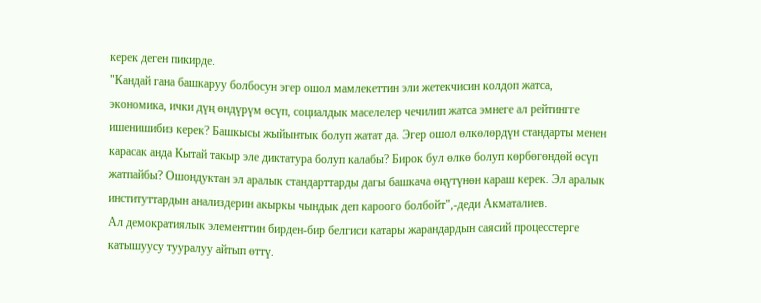керек деген пикирде.
"Кандай гана башкаруу болбосун эгер ошол мамлекеттин эли жетекчисин колдоп жатса, экономика, ички дүң өндүрүм өсүп, социалдык маселелер чечилип жатса эмнеге ал рейтингге ишенишибиз керек? Башкысы жыйынтык болуп жатат да. Эгер ошол өлкөлөрдүн стандарты менен карасак анда Кытай такыр эле диктатура болуп калабы? Бирок бул өлкө болуп көрбөгөндөй өсүп жатпайбы? Ошондуктан эл аралык стандарттарды дагы башкача өңүтүнөн караш керек. Эл аралык институттардын анализдерин акыркы чындык деп кароого болбойт",-деди Акматалиев.
Ал демократиялык элементтин бирден-бир белгиси катары жарандардын саясий процесстерге катышуусу тууралуу айтып өттү.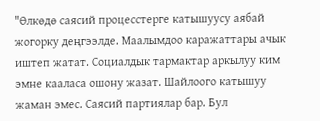"Өлкөдө саясий процесстерге катышуусу аябай жогорку деңгээлде. Маалымдоо каражаттары ачык иштеп жатат. Социалдык тармактар аркылуу ким эмне кааласа ошону жазат. Шайлоого катышуу жаман эмес. Саясий партиялар бар. Бул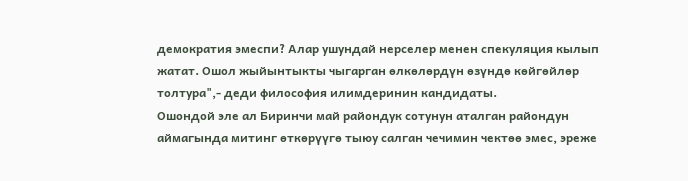демократия эмеспи? Алар ушундай нерселер менен спекуляция кылып жатат. Ошол жыйынтыкты чыгарган өлкөлөрдүн өзүндө көйгөйлөр толтура",- деди философия илимдеринин кандидаты.
Ошондой эле ал Биринчи май райондук сотунун аталган райондун аймагында митинг өткөрүүгө тыюу салган чечимин чектөө эмес, эреже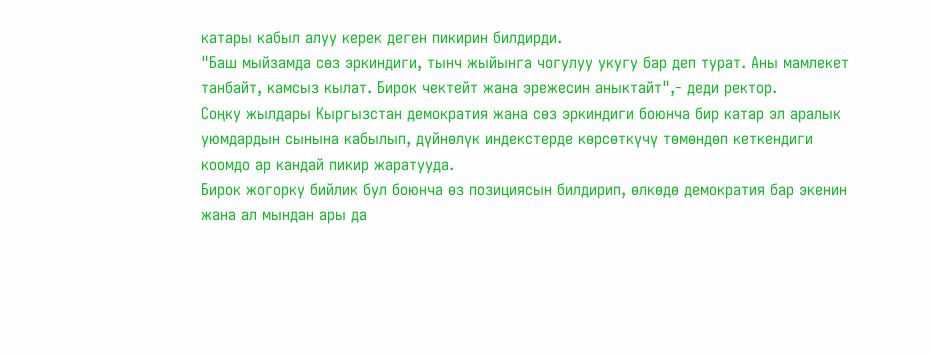катары кабыл алуу керек деген пикирин билдирди.
"Баш мыйзамда сөз эркиндиги, тынч жыйынга чогулуу укугу бар деп турат. Аны мамлекет танбайт, камсыз кылат. Бирок чектейт жана эрежесин аныктайт",- деди ректор.
Соңку жылдары Кыргызстан демократия жана сөз эркиндиги боюнча бир катар эл аралык уюмдардын сынына кабылып, дүйнөлүк индекстерде көрсөткүчү төмөндөп кеткендиги коомдо ар кандай пикир жаратууда.
Бирок жогорку бийлик бул боюнча өз позициясын билдирип, өлкөдө демократия бар экенин жана ал мындан ары да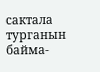сактала турганын байма-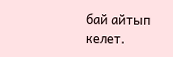бай айтып келет.